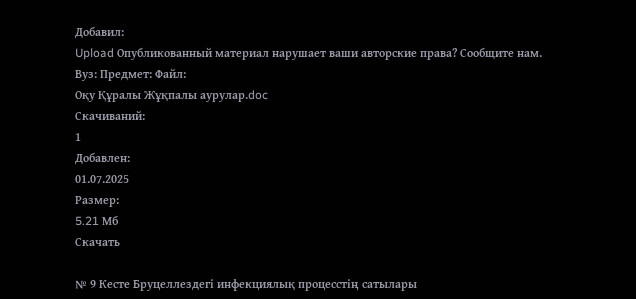Добавил:
Upload Опубликованный материал нарушает ваши авторские права? Сообщите нам.
Вуз: Предмет: Файл:
Оқу Құралы Жұқпалы аурулар.doc
Скачиваний:
1
Добавлен:
01.07.2025
Размер:
5.21 Mб
Скачать

№ 9 Кесте Бруцеллездегі инфекциялық процесстің сатылары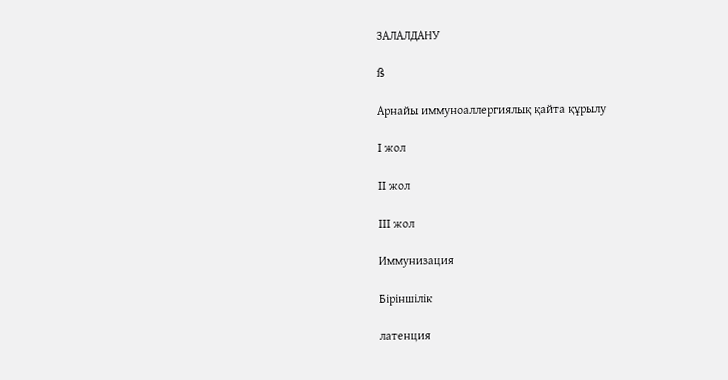ЗАЛАЛДАНУ

ß

Арнайы иммуноаллергиялық қайта құрылу

I жол

II жол

III жол

Иммунизация

Біріншілік

латенция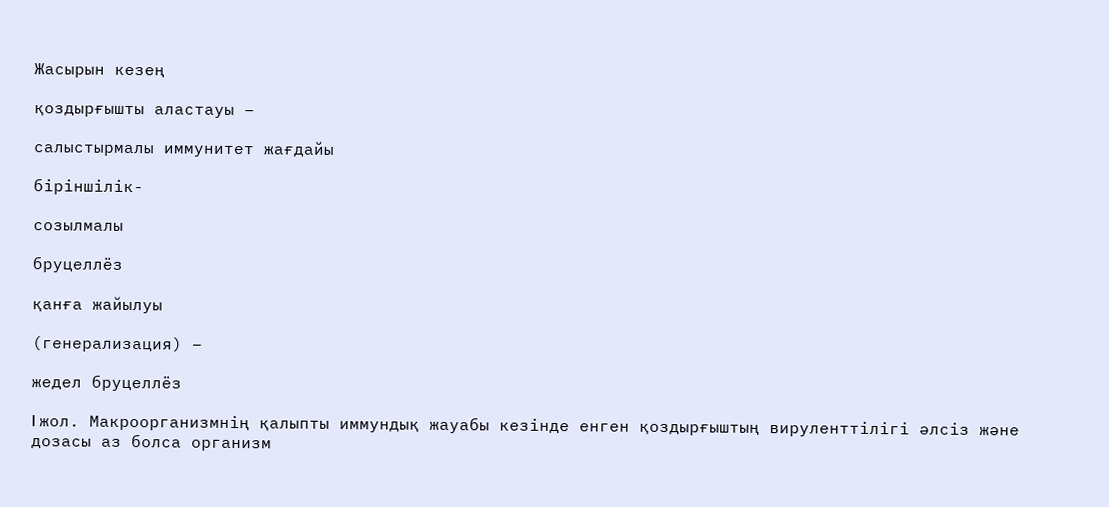Жасырын кезең

қоздырғышты аластауы –

салыстырмалы иммунитет жағдайы

біріншілік-

созылмалы

бруцеллёз

қанға жайылуы

(генерализация) –

жедел бруцеллёз

I жол. Макроорганизмнің қалыпты иммундық жауабы кезінде енген қоздырғыштың вируленттілігі әлсіз және дозасы аз болса организм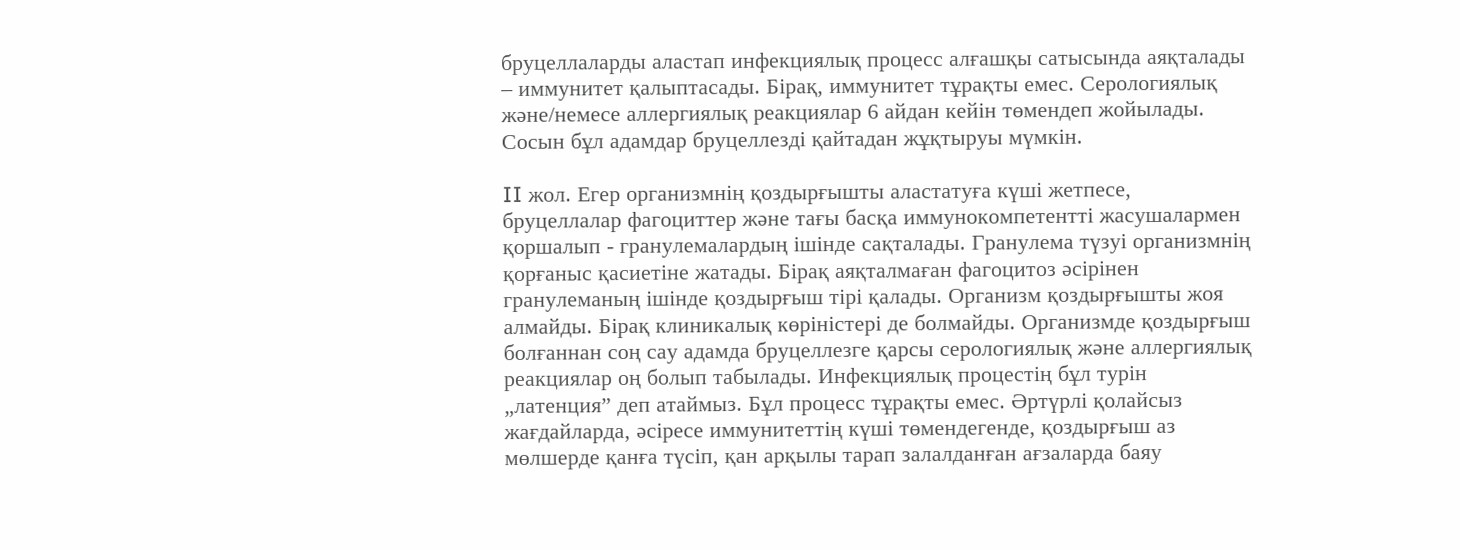бруцеллаларды аластап инфекциялық процесс алғашқы сатысында аяқталады – иммунитет қалыптасады. Бірақ, иммунитет тұрақты емес. Серологиялық және/немесе аллергиялық реакциялар 6 айдан кейін төмендеп жойылады. Сосын бұл адамдар бруцеллезді қайтадан жұқтыруы мүмкін.

II жол. Егер организмнің қоздырғышты аластатуға күші жетпесе, бруцеллалар фагоциттер және тағы басқа иммунокомпетентті жасушалармен қоршалып - гранулемалардың ішінде сақталады. Гранулема түзуі организмнің қорғаныс қасиетіне жатады. Бірақ аяқталмаған фагоцитоз әсірінен гранулеманың ішінде қоздырғыш тірі қалады. Организм қоздырғышты жоя алмайды. Бірақ клиникалық көріністері де болмайды. Организмде қоздырғыш болғаннан соң сау адамда бруцеллезге қарсы серологиялық және аллергиялық реакциялар оң болып табылады. Инфекциялық процестің бұл турін „латенция” деп атаймыз. Бұл процесс тұрақты емес. Әртүрлі қолайсыз жағдайларда, әсіресе иммунитеттің күші төмендегенде, қоздырғыш аз мөлшерде қанға түсіп, қан арқылы тарап залалданған ағзаларда баяу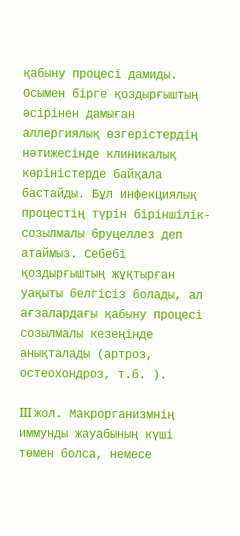қабыну процесі дамиды. Осымен бірге қоздырғыштың әсірінен дамыған аллергиялық өзгерістердің нәтижесінде клиникалық көріністерде байқала бастайды. Бұл инфекциялық процестің түрін біріншілік-созылмалы бруцеллез деп атаймыз. Себебі қоздырғыштың жұқтырған уақыты белгісіз болады, ал ағзалардағы қабыну процесі созылмалы кезеңінде анықталады (артроз, остеохондроз, т.б. ).

III жол. Макрорганизмнің иммунды жауабының күші төмен болса, немесе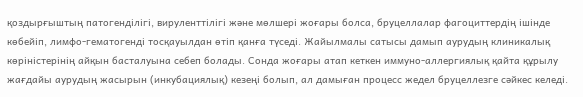қоздырғыштың патогенділігі, вируленттілігі және мөлшері жоғары болса, бруцеллалар фагоциттердің ішінде көбейіп, лимфо-гематогенді тосқауылдан өтіп қанға түседі. Жайылмалы сатысы дамып аурудың клиникалық көріністерінің айқын басталуына себеп болады. Сонда жоғары атап кеткен иммуно-аллергиялық қайта құрылу жағдайы аурудың жасырын (инкубациялық) кезеңі болып, ал дамыған процесс жедел бруцеллезге сәйкес келеді.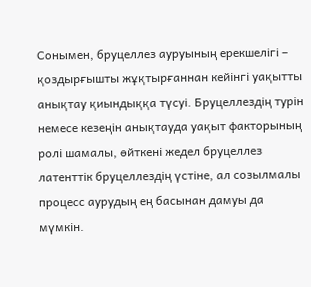Сонымен, бруцеллез ауруының ерекшелігі – қоздырғышты жұқтырғаннан кейінгі уақытты анықтау қиындыққа түсуі. Бруцеллездің турін немесе кезеңін анықтауда уақыт факторының ролі шамалы, өйткені жедел бруцеллез латенттік бруцеллездің үстіне, ал созылмалы процесс аурудың ең басынан дамуы да мүмкін.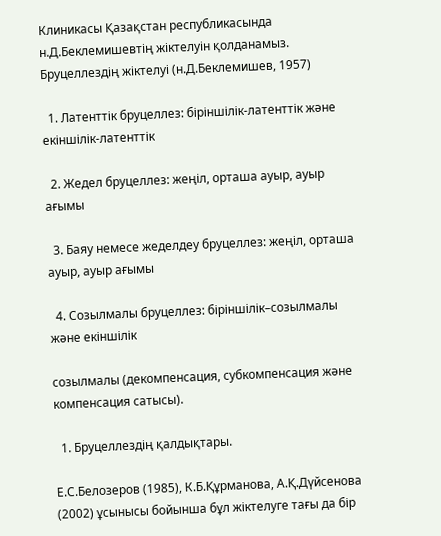Клиникасы Қазақстан республикасында н.Д.Беклемишевтің жіктелуін қолданамыз. Бруцеллездің жіктелуі (н.Д.Беклемишев, 1957)

  1. Латенттік бруцеллез: біріншілік-латенттік және екіншілік-латенттік

  2. Жедел бруцеллез: жеңіл, орташа ауыр, ауыр ағымы

  3. Баяу немесе жеделдеу бруцеллез: жеңіл, орташа ауыр, ауыр ағымы

  4. Созылмалы бруцеллез: біріншілік–созылмалы және екіншілік

созылмалы (декомпенсация, субкомпенсация және компенсация сатысы).

  1. Бруцеллездің қалдықтары.

Е.С.Белозеров (1985), К.Б.Құрманова, А.Қ.Дүйсенова (2002) ұсынысы бойынша бұл жіктелуге тағы да бір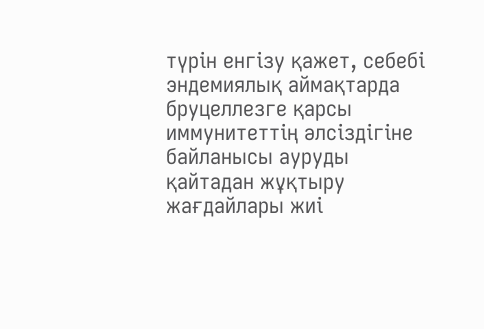түрін енгізу қажет, себебі эндемиялық аймақтарда бруцеллезге қарсы иммунитеттің әлсіздігіне байланысы ауруды қайтадан жұқтыру жағдайлары жиі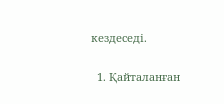кездеседі.

  1. Қайталанған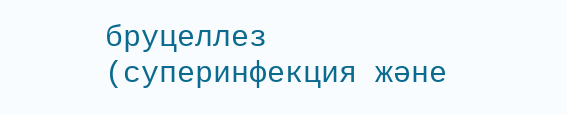бруцеллез (суперинфекция және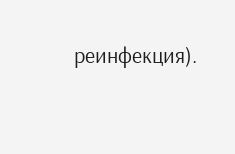реинфекция).